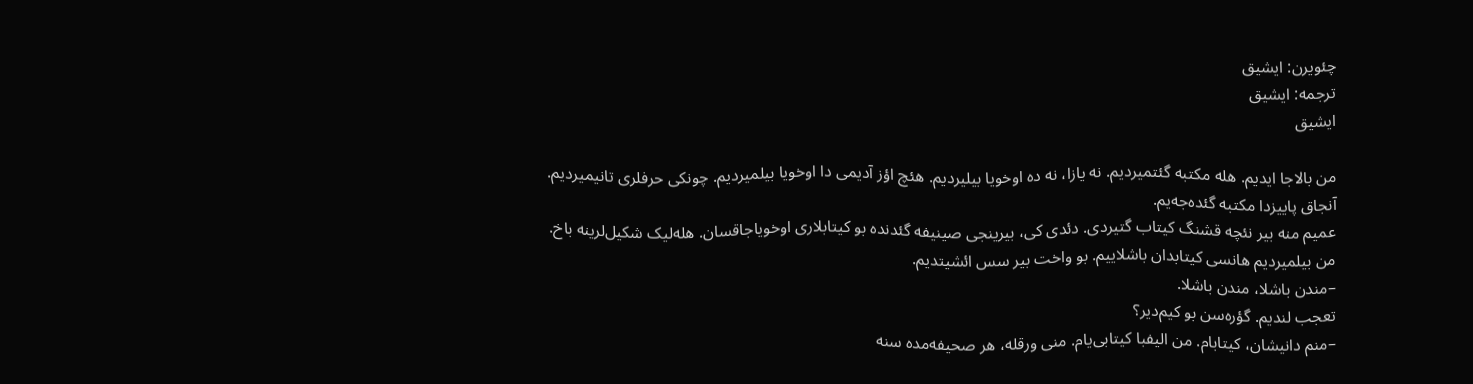چئویرن: ایشیق
ترجمه: ایشیق
ایشیق

من بالاجا ایدیم. هله مکتبه گئتمیردیم. نه یازا، نه ده اوخویا بیلیردیم. هئچ اؤز آدیمی دا اوخویا بیلمیردیم. چونکی حرفلری تانیمیردیم. آنجاق پاییزدا مکتبه گئده‌جه‌یم.
عمیم منه بیر نئچه قشنگ کیتاب گتیردی. دئدی کی، بیرینجی صینیفه گئدنده بو کیتابلاری اوخویاجاقسان. هله‌لیک شکیل‌لرینه باخ. من بیلمیردیم هانسی کیتابدان باشلاییم. بو واخت بیر سس ائشیتدیم.
–مندن باشلا، مندن باشلا.
تعجب لندیم. گؤره‌سن بو کیم‌دیر؟
–منم دانیشان، کیتابام. من الیفبا کیتابی‌یام. منی ورقله، هر صحیفه‌مده سنه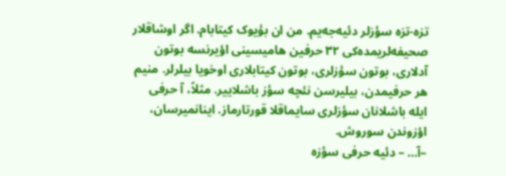تزه-تزه سؤزلر دئیه‌جه‌یم. من ان بؤیوک کیتابام. اگر اوشاقلار صحیفه‌لریمده‌کی ۳۲ حرفین هامیسینی اؤیرنسه بوتون آدلاری، بوتون سؤزلری، بوتون کیتابلاری اوخویا بیلرلر. منیم هر حرفیمدن، بیلیرسن نئچه سؤز باشلاییر. مثلاً، آ حرفی ایله باشلانان سؤزلری سایماقلا قورتارماز. اینانمیرسان، اؤزوندن سوروش.
–آ… – دئیه حرفی سؤزه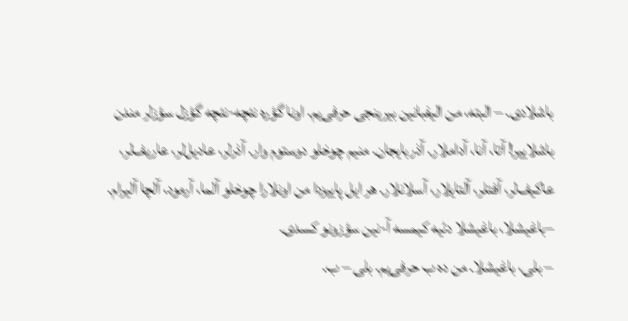باشلادی. – البته، من الیفبانین بیرینجی حرفی‌یم. اونا گؤره نئچه-نئچه گؤزل سؤزلر مندن باشلاییر! آتا، آنا، آداملار. آذربایجان. منیم چوخلو دوستوم وار. آذرلر، عادیل‌لر، عاریف‌لر، عاکیف‌لر، آفتلر، آلتایلار، آسلانلار. هر ایل پاییزدا من اونلارا چوخلو آلما، آرمود، آلچا آلیرام.
–باغیشلا، باغیشلا دئیه کیمسه آ-نین سؤزونو کسدی.
– بلی، باغیشلا. من ده ب حرفی‌یم. بلی – ب.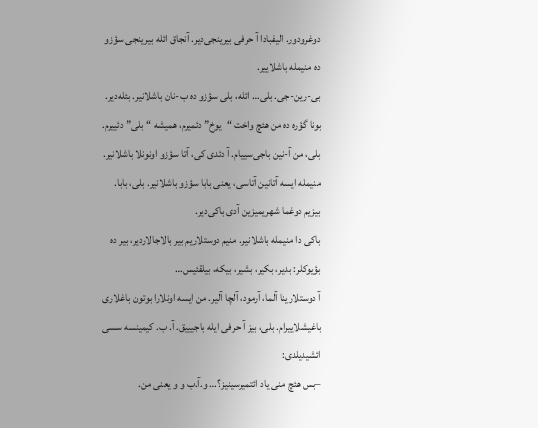دوغرودور. الیفبادا آ حرفی بیرینجی‌دیر. آنجاق ائله بیرینجی سؤزو ده منیمله باشلاییر.
بی-رین-جی. بلی… ائله، بلی سؤزو ده ب-نان باشلانیر. بئله‌دیر.
بونا گؤره ده من هئچ واخت “یوخ” دئمیرم، همیشه “بلی” دئییرم. بلی، من آ-نین باجی‌سییام. آ دئدی کی، آتا سؤزو اونونلا باشلانیر. منیمله ایسه آتانین آتاسی، یعنی بابا سؤزو باشلانیر. بلی، بابا. بیزیم دوغما شهریمیزین آدی باکی‌دیر.
باکی دا منیمله باشلانیر. منیم دوستلاریم بیر بالاجالاردیر، بیر ده بؤیوکلر: بدیر، بکیر، بشیر، بیکه، بیلقئیس…
آ دوستلارینا آلما، آرمود، آلچا آلیر. من ایسه اونلارا بوتون باغلاری باغیشلاییرام. بلی، بیز آ حرفی ایله باجیییق. آ. ب. کیمینسه سسی ائشیدیلدی:
–بس هئچ منی یاد ائتمیرسینیز؟… و.آ.ب و و یعنی من.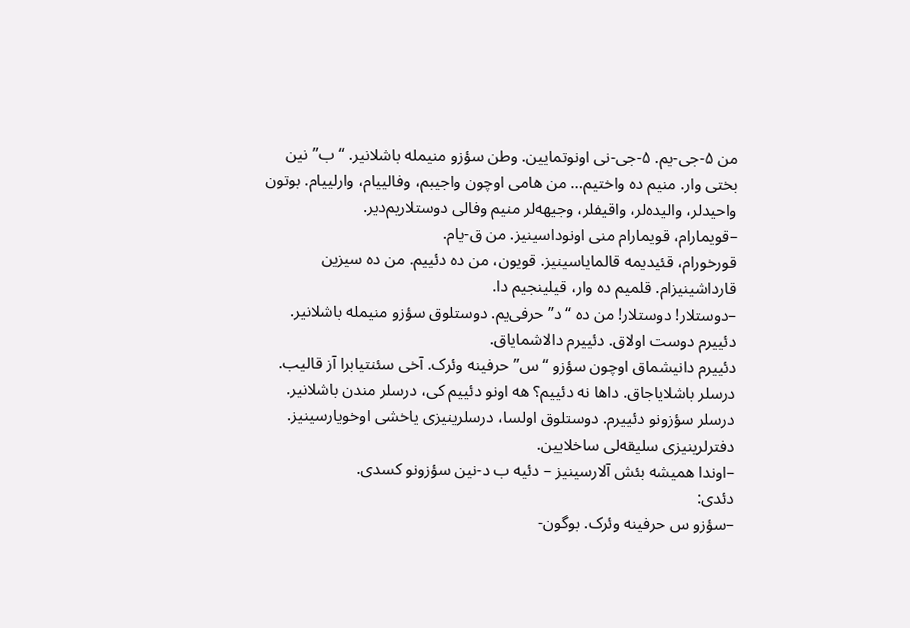من ۵-جی-یم. ۵-جی-نی اونوتمایین. وطن سؤزو منیمله باشلانیر. “ب”نین بختی وار. منیم ده واختیم… من هامی اوچون واجیبم، وفالییام، وارلییام. بوتون واحیدلر، والیده‌لر، واقیفلر، وجیهه‌لر منیم وفالی دوستلاریم‌دیر.
–قویمارام، قویمارام منی اونوداسینیز. من ق-یام.
قورخورام، قئیدیمه قالمایاسینیز. قویون، من ده دئییم. من ده سیزین قارداشینیزام. قلمیم ده وار، قیلینجیم دا.
–دوستلار! دوستلار! من ده “د” حرفی‌یم. دوستلوق سؤزو منیمله باشلانیر. دئییرم دوست اولاق. دئییرم دالاشمایاق.
دئییرم دانیشماق اوچون سؤزو “س” حرفینه وئرک. آخی سئنتیابرا آز قالیب. درسلر باشلایاجاق. داها نه دئییم؟ هه اونو دئییم کی، درسلر مندن باشلانیر. درسلر سؤزونو دئییرم. دوستلوق اولسا، درسلرینیزی یاخشی اوخویارسینیز. دفترلرینیزی سلیقه‌لی ساخلایین.
–اوندا همیشه بئش آلارسینیز – دئیه ب د-نین سؤزونو کسدی.
دئدی:
–سؤزو س حرفینه وئرک. بوگون-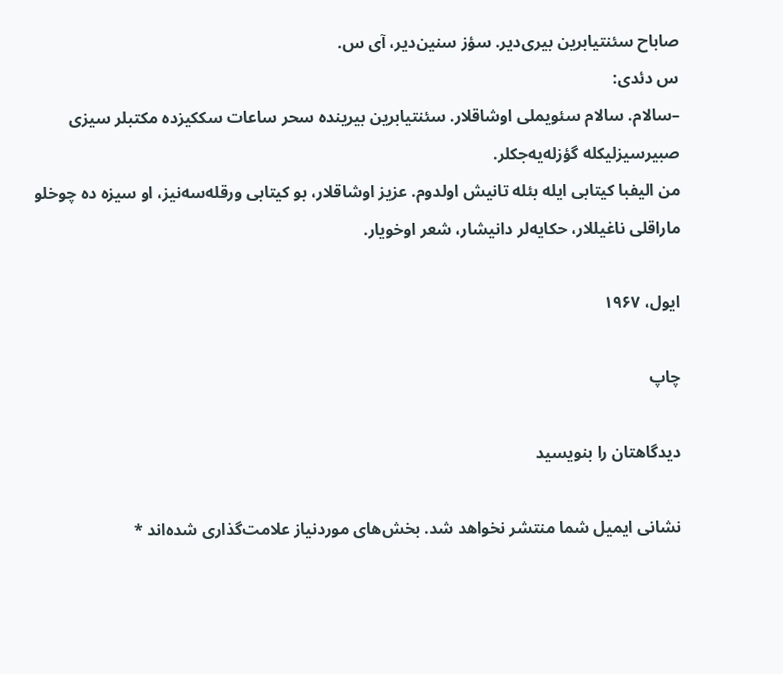صاباح سئنتیابرین بیری‌دیر. سؤز سنین‌دیر، آی س.
س دئدی:
–سالام. سالام سئویملی اوشاقلار. سئنتیابرین بیرینده سحر ساعات سککیزده مکتبلر سیزی صبیرسیزلیکله گؤزله‌یه‌جکلر.
من الیفبا کیتابی ایله بئله تانیش اولدوم. عزیز اوشاقلار، بو کیتابی ورقله‌سه‌نیز، او سیزه ده چوخلو ماراقلی ناغیللار، حکایه‌لر دانیشار، شعر اوخویار.

ایول، ۱۹۶۷

چاپ

دیدگاهتان را بنویسید

نشانی ایمیل شما منتشر نخواهد شد. بخش‌های موردنیاز علامت‌گذاری شده‌اند *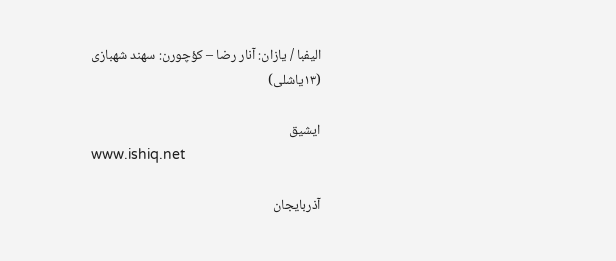الیفبا / یازان: آنار رضا – کؤچورن: سهند شهبازی (۱۳یاشلی)

ایشیق
www.ishiq.net

آذربایجان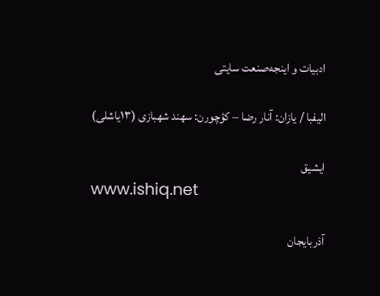ادبیات و اینجه‌صنعت سایتی

الیفبا / یازان: آنار رضا – کؤچورن: سهند شهبازی (۱۳یاشلی)

ایشیق
www.ishiq.net

آذربایجان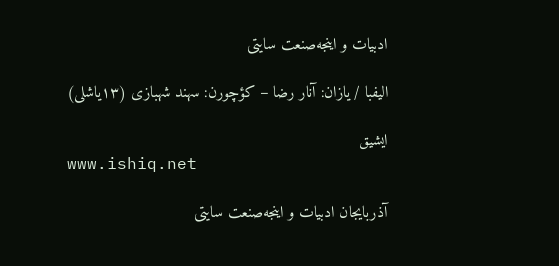ادبیات و اینجه‌صنعت سایتی

الیفبا / یازان: آنار رضا – کؤچورن: سهند شهبازی (۱۳یاشلی)

ایشیق
www.ishiq.net

آذربایجان ادبیات و اینجه‌صنعت سایتی